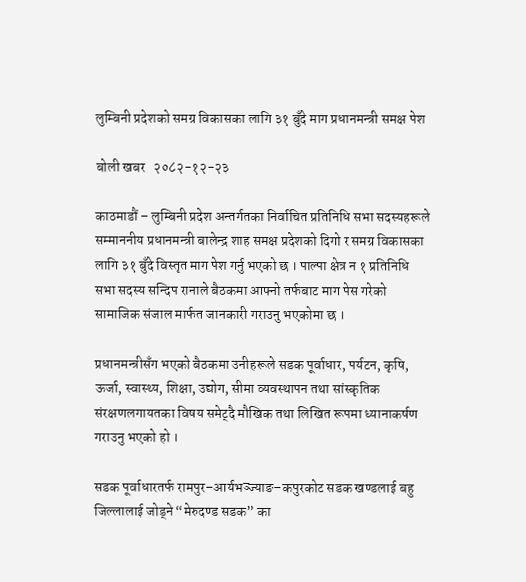लुम्बिनी प्रदेशको समग्र विकासका लागि ३१ बुँदे माग प्रधानमन्त्री समक्ष पेश

बोली खबर   २०८२-१२-२३

काठमाडौं – लुम्बिनी प्रदेश अन्तर्गतका निर्वाचित प्रतिनिधि सभा सदस्यहरूले सम्माननीय प्रधानमन्त्री बालेन्द्र शाह समक्ष प्रदेशको दिगो र समग्र विकासका लागि ३१ बुँदे विस्तृत माग पेश गर्नु भएको छ । पाल्पा क्षेत्र न १ प्रतिनिधि सभा सदस्य सन्दिप रानाले बैठकमा आफ्नो तर्फबाट माग पेस गरेको सामाजिक संजाल मार्फत जानकारी गराउनु भएकोमा छ ।

प्रधानमन्त्रीसँग भएको बैठकमा उनीहरूले सडक पूर्वाधार, पर्यटन, कृषि, ऊर्जा, स्वास्थ्य, शिक्षा, उद्योग, सीमा व्यवस्थापन तथा सांस्कृतिक संरक्षणलगायतका विषय समेट्दै मौखिक तथा लिखित रूपमा ध्यानाकर्षण गराउनु भएको हो ।

सडक पूर्वाधारतर्फ रामपुर–आर्यभञ्ज्याङ–कपुरकोट सडक खण्डलाई बहु जिल्लालाई जोड्ने “मेरुदण्ड सडक” का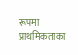रूपमा प्राथमिकताका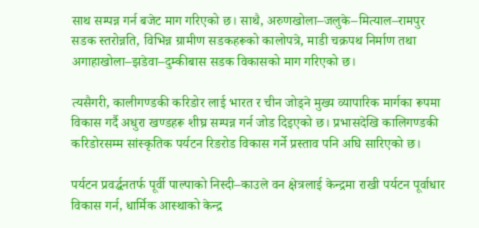साथ सम्पन्न गर्न बजेट माग गरिएको छ। साथै, अरुणखोला–जलुके–मित्याल–रामपुर सडक स्तरोन्नति, विभिन्न ग्रामीण सडकहरूको कालोपत्रे, माडी चक्रपथ निर्माण तथा अगाहाखोला–झडेवा–दुम्कीबास सडक विकासको माग गरिएको छ।

त्यसैगरी, कालीगण्डकी करिडोर लाई भारत र चीन जोड्ने मुख्य व्यापारिक मार्गका रूपमा विकास गर्दै अधुरा खण्डहरू शीघ्र सम्पन्न गर्न जोड दिइएको छ। प्रभासदेखि कालिगण्डकी करिडोरसम्म सांस्कृतिक पर्यटन रिङरोड विकास गर्ने प्रस्ताव पनि अघि सारिएको छ।

पर्यटन प्रवर्द्धनतर्फ पूर्वी पाल्पाको निस्दी–काउले वन क्षेत्रलाई केन्द्रमा राखी पर्यटन पूर्वाधार विकास गर्न, धार्मिक आस्थाको केन्द्र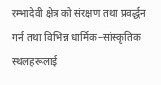रम्भादेवी क्षेत्र को संरक्षण तथा प्रवर्द्धन गर्न तथा विभिन्न धार्मिक–सांस्कृतिक स्थलहरूलाई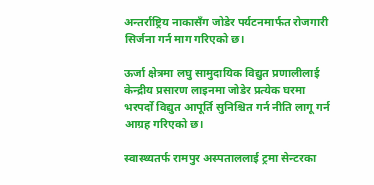अन्तर्राष्ट्रिय नाकासँग जोडेर पर्यटनमार्फत रोजगारी सिर्जना गर्न माग गरिएको छ।

ऊर्जा क्षेत्रमा लघु सामुदायिक विद्युत प्रणालीलाई केन्द्रीय प्रसारण लाइनमा जोडेर प्रत्येक घरमा भरपर्दो विद्युत आपूर्ति सुनिश्चित गर्न नीति लागू गर्न आग्रह गरिएको छ।

स्वास्थ्यतर्फ रामपुर अस्पताललाई ट्रमा सेन्टरका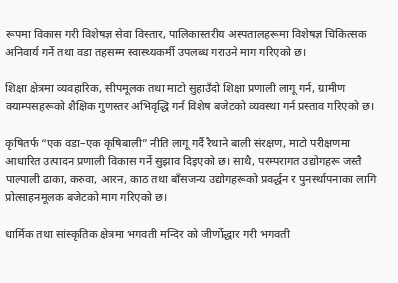रूपमा विकास गरी विशेषज्ञ सेवा विस्तार, पालिकास्तरीय अस्पतालहरूमा विशेषज्ञ चिकित्सक अनिवार्य गर्ने तथा वडा तहसम्म स्वास्थ्यकर्मी उपलब्ध गराउने माग गरिएको छ।

शिक्षा क्षेत्रमा व्यवहारिक, सीपमूलक तथा माटो सुहाउँदो शिक्षा प्रणाली लागू गर्न, ग्रामीण क्याम्पसहरूको शैक्षिक गुणस्तर अभिवृद्धि गर्न विशेष बजेटको व्यवस्था गर्न प्रस्ताव गरिएको छ।

कृषितर्फ “एक वडा–एक कृषिबाली” नीति लागू गर्दै रैथाने बाली संरक्षण, माटो परीक्षणमा आधारित उत्पादन प्रणाली विकास गर्ने सुझाव दिइएको छ। साथै, परम्परागत उद्योगहरू जस्तै पाल्पाली ढाका, करुवा, आरन, काठ तथा बाँसजन्य उद्योगहरूको प्रवर्द्धन र पुनर्स्थापनाका लागि प्रोत्साहनमूलक बजेटको माग गरिएको छ।

धार्मिक तथा सांस्कृतिक क्षेत्रमा भगवती मन्दिर को जीर्णोद्धार गरी भगवती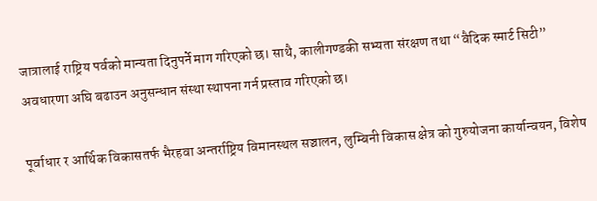जात्रालाई राष्ट्रिय पर्वको मान्यता दिनुपर्ने माग गरिएको छ। साथै, कालीगण्डकी सभ्यता संरक्षण तथा “वैदिक स्मार्ट सिटी” अवधारणा अघि बढाउन अनुसन्धान संस्था स्थापना गर्न प्रस्ताव गरिएको छ।

पूर्वाधार र आर्थिक विकासतर्फ भैरहवा अन्तर्राष्ट्रिय विमानस्थल सञ्चालन, लुम्बिनी विकास क्षेत्र को गुरुयोजना कार्यान्वयन, विशेष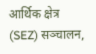आर्थिक क्षेत्र (SEZ) सञ्चालन,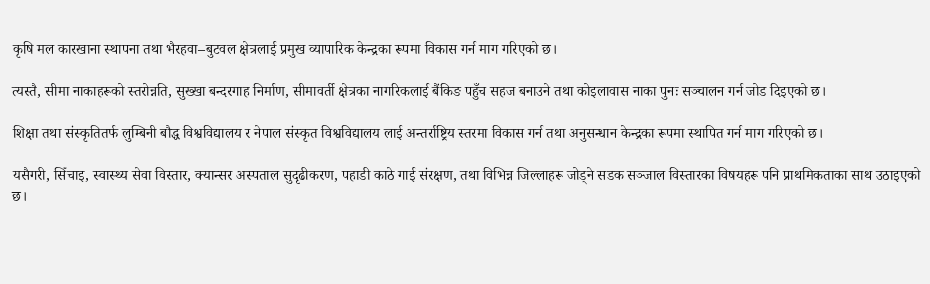कृषि मल कारखाना स्थापना तथा भैरहवा–बुटवल क्षेत्रलाई प्रमुख व्यापारिक केन्द्रका रूपमा विकास गर्न माग गरिएको छ।

त्यस्तै, सीमा नाकाहरूको स्तरोन्नति, सुख्खा बन्दरगाह निर्माण, सीमावर्ती क्षेत्रका नागरिकलाई बैंकिङ पहुँच सहज बनाउने तथा कोइलावास नाका पुनः सञ्चालन गर्न जोड दिइएको छ।

शिक्षा तथा संस्कृतितर्फ लुम्बिनी बौद्ध विश्वविद्यालय र नेपाल संस्कृत विश्वविद्यालय लाई अन्तर्राष्ट्रिय स्तरमा विकास गर्न तथा अनुसन्धान केन्द्रका रूपमा स्थापित गर्न माग गरिएको छ।

यसैगरी, सिँचाइ, स्वास्थ्य सेवा विस्तार, क्यान्सर अस्पताल सुदृढीकरण, पहाडी काठे गाई संरक्षण, तथा विभिन्न जिल्लाहरू जोड्ने सडक सञ्जाल विस्तारका विषयहरू पनि प्राथमिकताका साथ उठाइएको छ।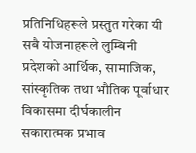प्रतिनिधिहरूले प्रस्तुत गरेका यी सबै योजनाहरूले लुम्बिनी प्रदेशको आर्थिक, सामाजिक, सांस्कृतिक तथा भौतिक पूर्वाधार विकासमा दीर्घकालीन सकारात्मक प्रभाव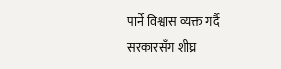पार्ने विश्वास व्यक्त गर्दै सरकारसँग शीघ्र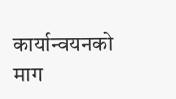कार्यान्वयनको माग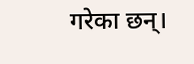गरेका छन्।